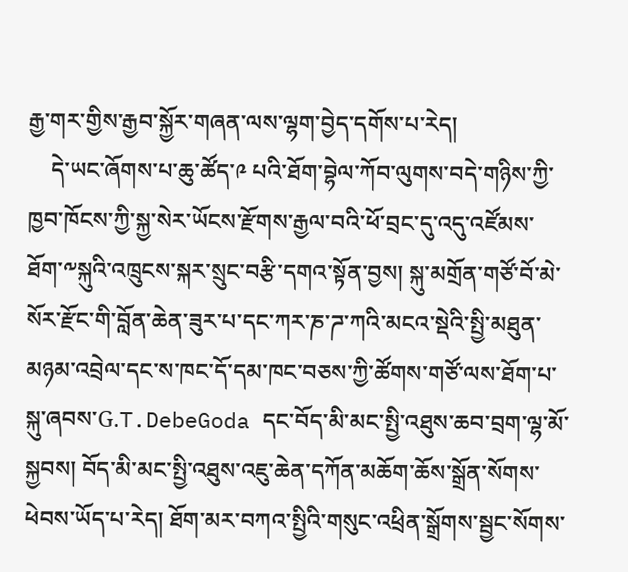རྒྱ་གར་གྱིས་རྒྱབ་སྐྱོར་གཞན་ལས་ལྷག་བྱེད་དགོས་པ་རེད།
    དེ་ཡང་ཞོགས་པ་ཆུ་ཚོད་༩ པའི་ཐོག་བྷེལ་ཀོབ་ལུགས་བདེ་གཉིས་ཀྱི་ཁྱབ་ཁོངས་ཀྱི་སྐྱ་སེར་ཡོངས་རྫོགས་རྒྱལ་བའི་ཕོ་བྲང་དུ་འདུ་འཛོམས་ཐོག་༸སྐུའི་འཁྲུངས་སྐར་སྲུང་བརྩི་དགའ་སྟོན་བྱས། སྐུ་མགྲོན་གཙོ་བོ་མེ་སོར་རྫོང་གི་བློན་ཆེན་ཟུར་པ་དང་ཀར་ཎ་ཌ་ཀའི་མངའ་སྡེའི་སྤྱི་མཐུན་མཉམ་འབྲེལ་དང་ས་ཁང་དོ་དམ་ཁང་བཅས་ཀྱི་ཚོགས་གཙོ་ལས་ཐོག་པ་སྐུ་ཞབས་G.T.DebeGoda དང་བོད་མི་མང་སྤྱི་འཐུས་ཆབ་བྲག་ལྷ་མོ་སྐྱབས། བོད་མི་མང་སྤྱི་འཐུས་འཇུ་ཆེན་དཀོན་མཆོག་ཆོས་སྒྲོན་སོགས་ཕེབས་ཡོད་པ་རེད། ཐོག་མར་བཀའ་སྤྱིའི་གསུང་འཕྲིན་སྒྲོགས་སྦྱང་སོགས་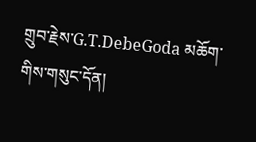གྲུབ་རྗེས་G.T.DebeGoda མཆོག་གིས་གསུང་དོན།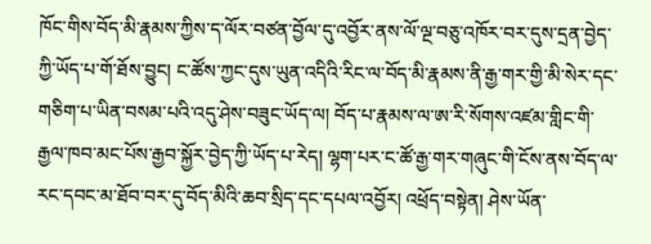ཁོང་གིས་བོད་མི་རྣམས་ཀྱིས་ད་ལོར་བཙན་བྱོལ་དུ་འབྱོར་ནས་ལོ་ལྔ་བཅུ་འཁོར་བར་དུས་དྲན་བྱེད་ཀྱི་ཡོད་པ་གོ་ཐོས་བྱུང། ང་ཚོས་ཀྱང་དུས་ཡུན་འདིའི་རིང་ལ་བོད་མི་རྣམས་ནི་རྒྱ་གར་གྱི་མི་སེར་དང་གཅིག་པ་ཡིན་བསམ་པའི་འདུ་ཤེས་བཟུང་ཡོད་ལ། བོད་པ་རྣམས་ལ་ཨ་རི་སོགས་འཛམ་གླིང་གི་རྒྱལ་ཁབ་མང་པོས་རྒྱབ་སྐྱོར་བྱེད་ཀྱི་ཡོད་པ་རེད། ལྷག་པར་ང་ཚོ་རྒྱ་གར་གཞུང་གི་ངོས་ནས་བོད་ལ་རང་དབང་མ་ཐོབ་བར་དུ་བོད་མིའི་ཆབ་སྲིད་དང་དཔལ་འབྱོར། འཕྲོད་བསྟེན། ཤེས་ཡོན་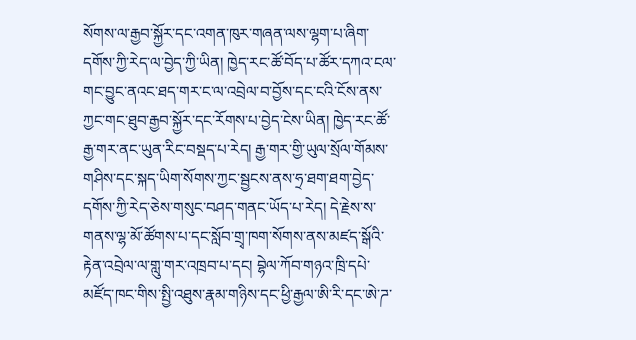སོགས་ལ་རྒྱབ་སྐྱོར་དང་འགན་ཁུར་གཞན་ལས་ལྷག་པ་ཞིག་དགོས་ཀྱི་རེད་ལ་བྱེད་ཀྱི་ཡིན། ཁྱེད་རང་ཚོ་བོད་པ་ཚོར་དཀའ་ངལ་གང་བྱུང་ནའང་ཐད་གར་ང་ལ་འབྲེལ་བ་བྱོས་དང་ངའི་ངོས་ནས་ཀྱང་གང་ཐུབ་རྒྱབ་སྐྱོར་དང་རོགས་པ་བྱེད་ངེས་ཡིན། ཁྱེད་རང་ཚོ་རྒྱ་གར་ནང་ཡུན་རིང་བསྡད་པ་རེད། རྒྱ་གར་གྱི་ཡུལ་སྲོལ་གོམས་གཤིས་དང་སྐད་ཡིག་སོགས་ཀྱང་སྦྱངས་ནས་ཧྲ་ཐག་ཐག་བྱེད་དགོས་ཀྱི་རེད་ཅེས་གསུང་བཤད་གནང་ཡོད་པ་རེད། དེ་རྗེས་ས་གནས་ལྷ་མོ་ཚོགས་པ་དང་སློབ་གྲྭ་ཁག་སོགས་ནས་མཛད་སྒོའི་རྟེན་འབྲེལ་ལ་གླུ་གར་འཁྲབ་པ་དང། བྷེལ་ཀོབ་གཉའ་ཁྲི་དཔེ་མཛོད་ཁང་གིས་སྤྱི་འཐུས་རྣམ་གཉིས་དང་ཕྱི་རྒྱལ་ཨི་རི་དང་ཨེ་ཌ་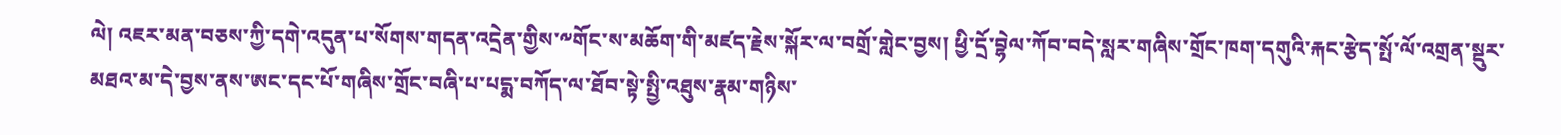ལེ། འཇར་མན་བཅས་ཀྱི་དགེ་འདུན་པ་སོགས་གདན་འདྲེན་གྱིས་༸གོང་ས་མཆོག་གི་མཛད་རྗེས་སྐོར་ལ་བགྲོ་གླེང་བྱས། ཕྱི་དྲོ་བྷེལ་ཀོབ་བདེ་སླར་གཞིས་གྲོང་ཁག་དགུའི་རྐང་རྩེད་སྤོ་ལོ་འགྲན་སྡུར་མཐའ་མ་དེ་བྱས་ནས་ཨང་དང་པོ་གཞིས་གྲོང་བཞི་པ་པདྨ་བཀོད་ལ་ཐོབ་སྟེ་སྤྱི་འཐུས་རྣམ་གཉིས་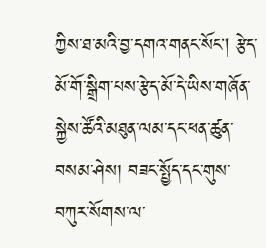ཀྱིས་ཐ་མའི་བྱ་དགའ་གནང་སོང། རྩེད་མོ་གོ་སྒྲིག་པས་རྩེད་མོ་དེ་ཡིས་གཞོན་སྐྱེས་ཚོའི་མཐུན་ལམ་དང་ཕན་ཚུན་བསམ་ཤེས། བཟང་སྤྱོད་དང་གུས་བཀུར་སོགས་ལ་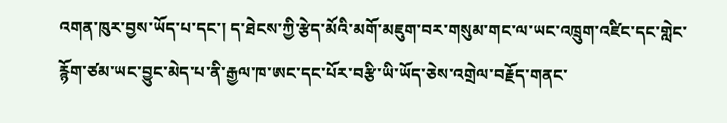འགན་ཁུར་བྱས་ཡོད་པ་དང་། ད་ཐེངས་ཀྱི་རྩེད་མོའི་མགོ་མཇུག་བར་གསུམ་གང་ལ་ཡང་འཁྲུག་འཛིང་དང་གླེང་རྙོག་ཙམ་ཡང་བྱུང་མེད་པ་ནི་རྒྱལ་ཁ་ཨང་དང་པོར་བརྩི་ཡི་ཡོད་ཅེས་འགྲེལ་བརྗོད་གནང་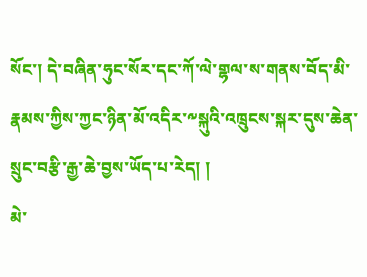སོང་། དེ་བཞིན་ཧུང་སོར་དང་ཀོ་ལེ་གྷལ་ས་གནས་བོད་མི་རྣམས་ཀྱིས་ཀྱང་ཉིན་མོ་འདིར་༸སྐུའི་འཁྲུངས་སྐར་དུས་ཆེན་སྲུང་བརྩི་རྒྱ་ཆེ་བྱས་ཡོད་པ་རེད། །
མེ་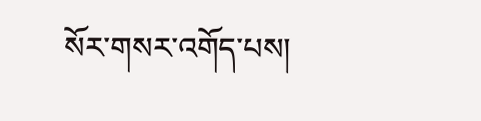སོར་གསར་འགོད་པས།